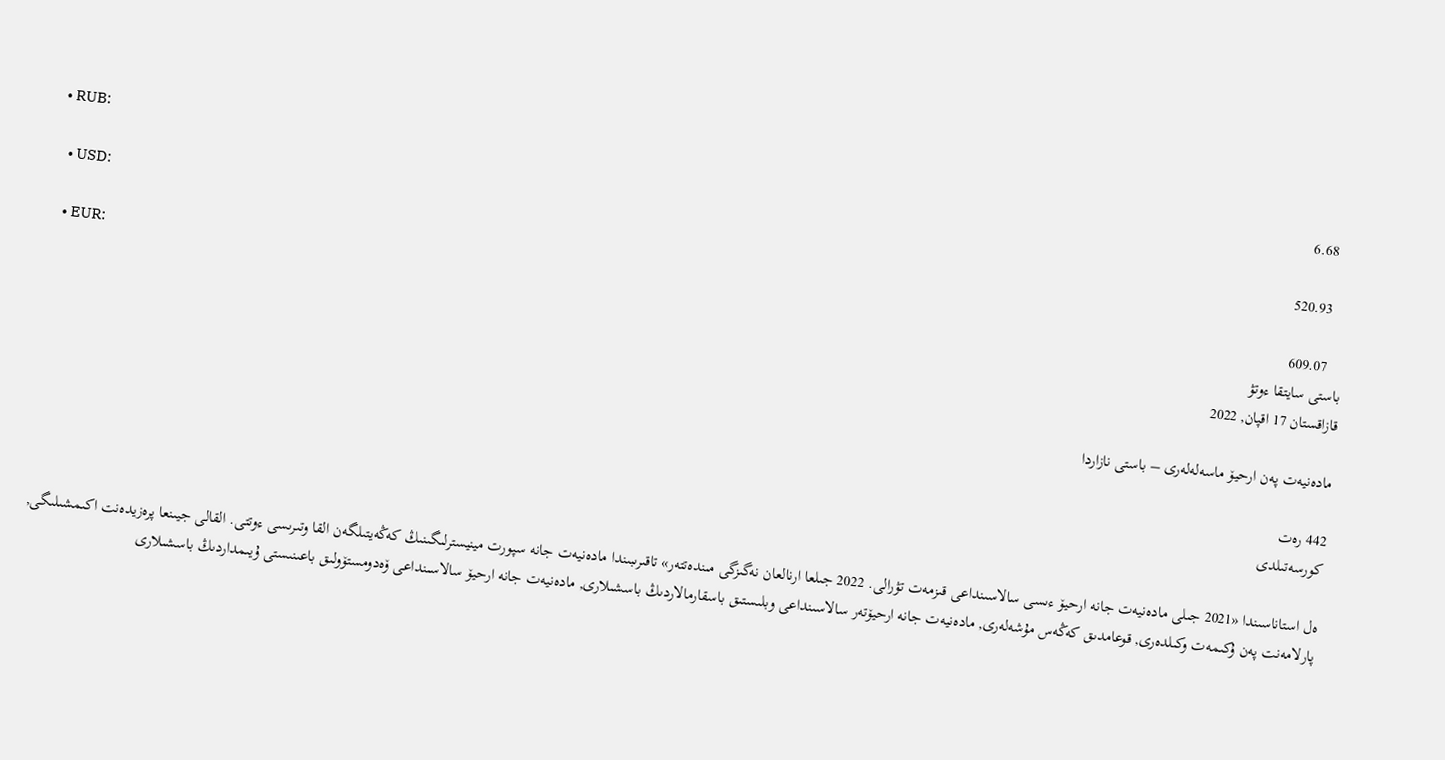• RUB:
    6.68
  • USD:
    520.93
  • EUR:
    609.07
باستى سايتقا ءوتۋ
قازاقستان 17 اقپان, 2022

مادەنيەت پەن ارحيۆ ماسەلەلەرى – باستى نازاردا

442 رەت
كورسەتىلدى

ەل استاناسىندا «2021 جىلى مادەنيەت جانە ارحيۆ ءىسى سالاسىنداعى قىزمەت تۋرالى. 2022 جىلعا ارنالعان نەگىزگى مىندەتتەر» تاقىرىبىندا مادەنيەت جانە سپورت مينيسترلىگىنىڭ كەڭەيتىلگەن القا وتىرىسى ءوتتى. القالى جيىنعا پرەزيدەنت اكىمشىلىگى, پارلامەنت پەن ۇكىمەت وكىلدەرى, قوعامدىق كەڭەس مۇشەلەرى, مادەنيەت جانە ارحيۆتەر سالاسىنداعى وبلىستىق باسقارمالاردىڭ باسشىلارى, مادەنيەت جانە ارحيۆ سالاسىنداعى ۆەدومستۆولىق باعىنىستى ۇيىمداردىڭ باسشىلارى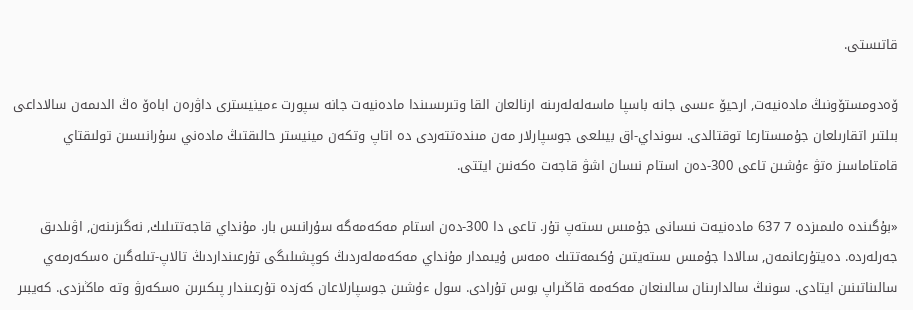قاتىستى.

ۆەدومستۆونىڭ مادەنيەت, ارحيۆ ءىسى جانە باسپا ماسەلەلەرىنە ارنالعان القا وتىرىسىندا مادەنيەت جانە سپورت ءمينيسترى داۋرەن اباەۆ ەڭ الدىمەن سالاداعى بىلتىر اتقارىلعان جۇمىستارعا توقتالدى. سونداي-اق بيىلعى جوسپارلار مەن مىندەتتەردى دە اتاپ وتكەن مينيستر حالىقتىڭ مادەني سۇرانىسىن تولىقتاي قامتاماسىز ەتۋ ءۇشىن تاعى 300-دەن استام نىسان اشۋ قاجەت ەكەنىن ايتتى.

«بۇگىندە ەلىمىزدە 7 637 مادەنيەت نىسانى جۇمىس ىستەپ تۇر. تاعى دا 300-دەن استام مەكەمەگە سۇرانىس بار. مۇنداي قاجەتتىلىك, نەگىزىنەن, اۋىلدىق جەرلەردە. دەيتۇرعانمەن, سالادا جۇمىس ىستەيتىن ۇكىمەتتىك ەمەس ۇيىمدار مۇنداي مەكەمەلەردىڭ كوپشىلىگى تۇرعىنداردىڭ تالاپ-تىلەگىن ەسكەرمەي سالىناتىنىن ايتادى. سونىڭ سالدارىنان سالىنعان مەكەمە قاڭىراپ بوس تۇرادى. سول ءۇشىن جوسپارلاعان كەزدە تۇرعىندار پىكىرىن ەسكەرۋ وتە ماڭىزدى. كەيبىر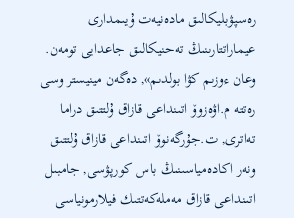رەسپۋبليكالىق مادەنيەت ۇيىمدارى عيماراتتارىنىڭ تەحنيكالىق جاعدايى تومەن. وعان ءوزىم كۋا بولدىم», دەگەن مينيستر وسى رەتتە م.اۋەزوۆ اتىنداعى قازاق ۇلتتىق دراما تەاترى, ت.جۇرگەنوۆ اتىنداعى قازاق ۇلتتىق ونەر اكادەمياسىنىڭ باس كورپۋسى, جامبىل اتىنداعى قازاق مەملەكەتتىك فيلارمونياسى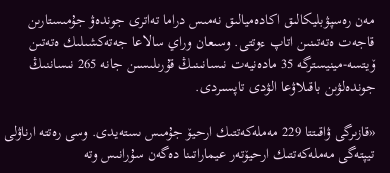مەن رەسپۋبليكالىق اكادەميالىق نەمىس دراما تەاترى جوندەۋ جۇمىستارىن قاجەت ەتەتىنىن اتاپ ءوتتى. وسىعان وراي سالاعا جەتەكشىلىك ەتەتىن ۆيتسە-مينيسترگە 35 مادەنيەت نىسانىنىڭ قۇرىلىسىن جانە 265 نىساننىڭ جوندەلۋىن باقىلاۋعا الۋدى تاپسىردى.

«قازىرگى ۋاقىتتا 229 مەملەكەتتىك ارحيۆ جۇمىس ىستەيدى. وسى رەتتە ارناۋلى تيپتەگى مەملەكەتتىك ارحيۆتەر عيماراتىنا دەگەن سۇرانىس وتە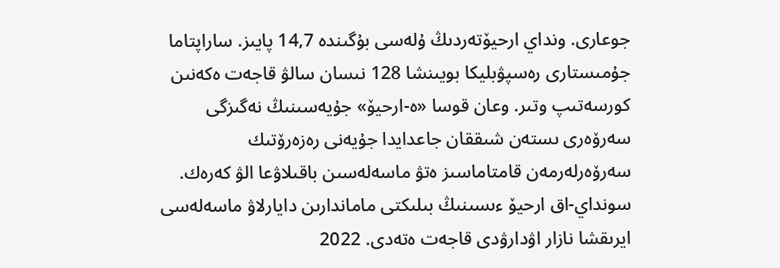جوعارى. ونداي ارحيۆتەردىڭ ۇلەسى بۇگىندە 14,7 پايىز. ساراپتاما جۇمىستارى رەسپۋبليكا بويىنشا 128 نىسان سالۋ قاجەت ەكەنىن كورسەتىپ وتىر. وعان قوسا «ە-ارحيۆ» جۇيەسىنىڭ نەگىزگى سەرۆەرى ىستەن شىققان جاعدايدا جۇيەنى رەزەرۆتىك سەرۆەرلەرمەن قامتاماسىز ەتۋ ماسەلەسىن باقىلاۋعا الۋ كەرەك. سونداي-اق ارحيۆ ءىسىنىڭ بىلىكتى ماماندارىن دايارلاۋ ماسەلەسى ايرىقشا نازار اۋدارۋدى قاجەت ەتەدى. 2022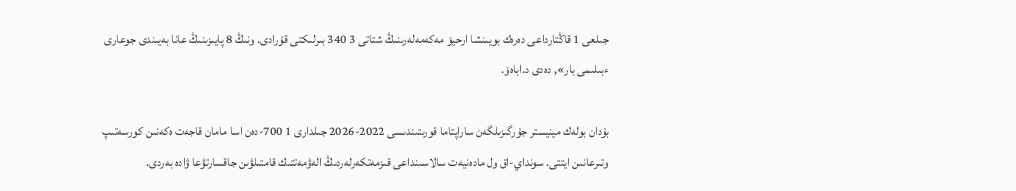جىلعى 1 قاڭتارداعى دەرەك بويىنشا ارحيۆ مەكەمەلەرىنىڭ شتاتى 3 340 بىرلىكتى قۇرادى. ونىڭ 8 پايىزىنىڭ عانا بەيىندى جوعارى ءبىلىمى بار», دەدى د.اباەۆ.

بۇدان بولەك مينيستر جۇرگىزىلگەن ساراپتاما قورىتىندىسى 2022-2026 جىلدارى 1 700-دەن اسا مامان قاجەت ەكەنىن كورسەتىپ وتىرعانىن ايتتى. سونداي-اق ول مادەنيەت سالاسىنداعى قىزمەتكەرلەردىڭ الەۋمەتتىك قامتىلۋىن جاقسارتۋعا ۋادە بەردى.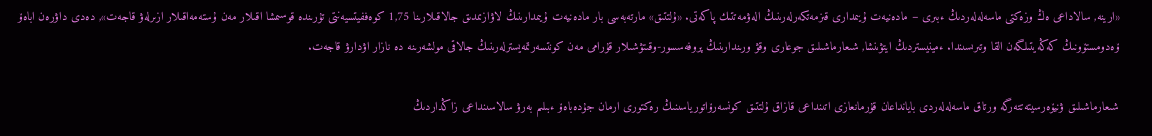«ارينە, سالاداعى ەڭ وزەكتى ماسەلەلەردىڭ ءبىرى – مادەنيەت ۇيىمدارى قىزمەتكەرلەرىنىڭ الەۋمەتتىك پاكەتى. «ۇلتتىق» مارتەبەسى بار مادەنيەت ۇيىمدارىنىڭ لاۋازىمدىق جالاقىلارىنا 1,75 كوەففيتسيەنتى تۇرىندە قوسىمشا اقىلار مەن ۇستەمەاقىلار ازىرلەۋ قاجەت», دەدى داۋرەن اباەۆ ۆەدومستۆونىڭ كەڭەيتىلگەن القا وتىرىسىندا. ءمينيستردىڭ ايتۋىنشا, شىعارماشىلىق جوعارى وقۋ ورىندارىنىڭ پروفەسسور-وقىتۋشىلار قۇرامى مەن كونتسەرتمەيسترلەرىنىڭ جالاقى مولشەرىنە دە نازار اۋدارۋ قاجەت.

شىعارماشىلىق ۋنيۆەرسيتەتتەرگە ورتاق ماسەلەلەردى بايانداعان قۇرمانعازى اتىنداعى قازاق ۇلتتىق كونسەرۆاتورياسىنىڭ رەكتورى ارمان جۇدەباەۆ ءبىلىم بەرۋ سالاسىنداعى زاڭداردىڭ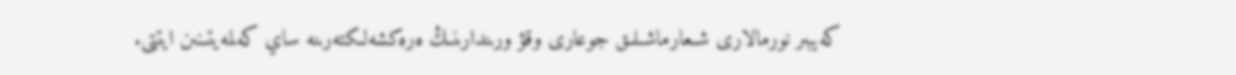كەيبىر نورمالارى شىعارماشىلىق جوعارى وقۋ ورىندارىنىڭ ەرەكشەلىكتەرىنە ساي كەلمەيتىنىن ايتتى.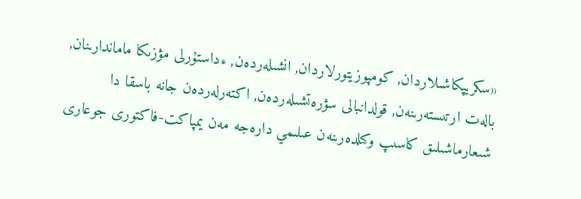«سكريپكاشىلاردان, كومپوزيتورلاردان, انشىلەردەن, ءداستۇرلى مۋزىكا ماماندارىنان, بالەت ارتىستەرىنەن, قولدانبالى سۋرەتشىلەردەن, اكتەرلەردەن جانە باسقا دا شىعارماشىلىق كاسىپ وكىلدەرىنەن عىلىمي دارەجە مەن يمپاكت-فاكتورى جوعارى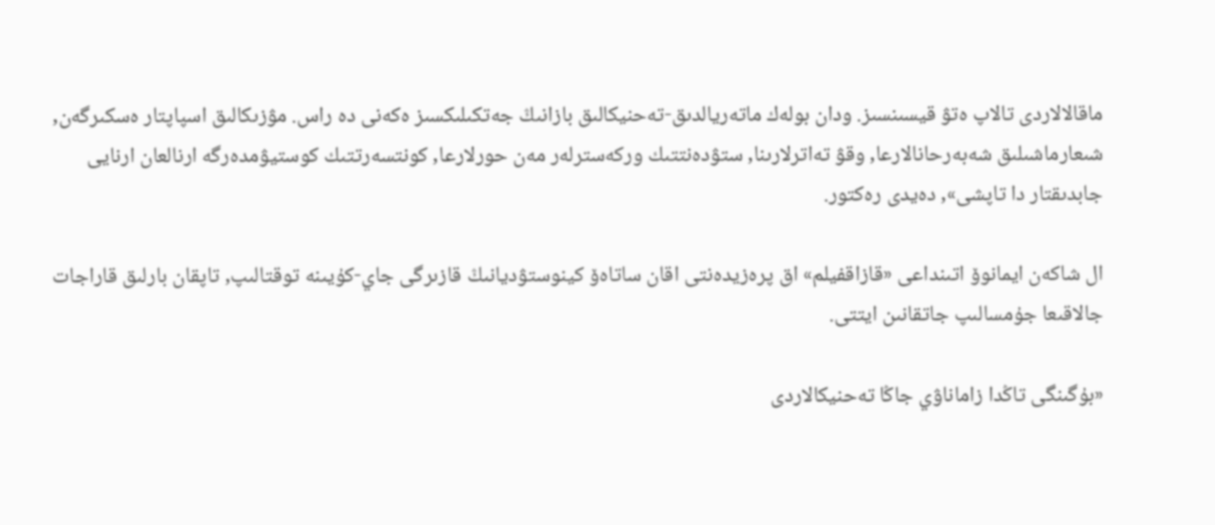ماقالالاردى تالاپ ەتۋ قيسىنسىز. ودان بولەك ماتەريالدىق-تەحنيكالىق بازانىڭ جەتكىلىكسىز ەكەنى دە راس. مۋزىكالىق اسپاپتار ەسكىرگەن, شىعارماشىلىق شەبەرحانالارعا, وقۋ تەاترلارىنا, ستۋدەنتتىك وركەسترلەر مەن حورلارعا, كونتسەرتتىك كوستيۋمدەرگە ارنالعان ارنايى جابدىقتار دا تاپشى», دەيدى رەكتور.

ال شاكەن ايمانوۆ اتىنداعى «قازاقفيلم» اق پرەزيدەنتى اقان ساتاەۆ كينوستۋديانىڭ قازىرگى جاي-كۇيىنە توقتالىپ, تاپقان بارلىق قاراجات جالاقىعا جۇمسالىپ جاتقانىن ايتتى.

«بۇگىنگى تاڭدا زاماناۋي جاڭا تەحنيكالاردى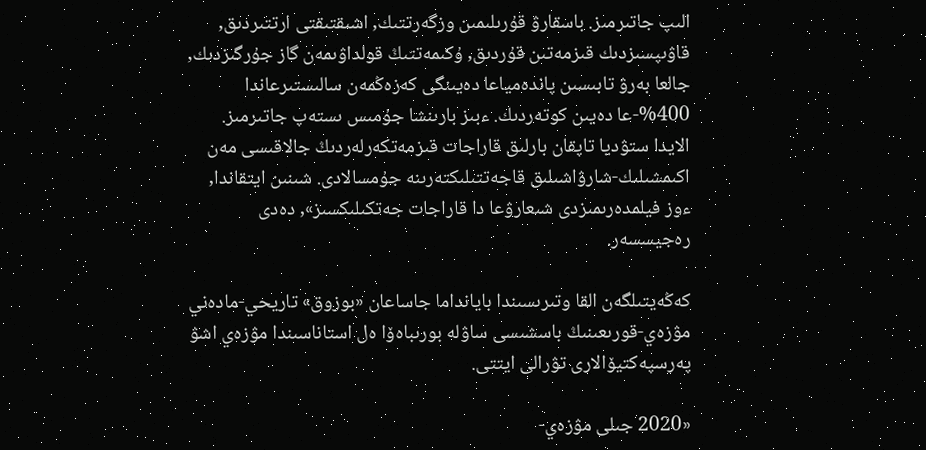الىپ جاتىرمىز. باسقارۋ قۇرىلىمىن وزگەرتتىك, اشىقتىقتى ارتتىردىق, قاۋىپسىزدىك قىزمەتىن قۇردىق, ۇكىمەتتىڭ قولداۋىمەن گاز جۇرگىزدىك, جالعا بەرۋ تابىسىن پاندەمياعا دەيىنگى كەزەڭمەن سالىستىرعاندا 400%-عا دەيىن كوتەردىك. ءبىز بارىنشا جۇمىس ىستەپ جاتىرمىز. الايدا ستۋديا تاپقان بارلىق قاراجات قىزمەتكەرلەردىڭ جالاقىسى مەن اكىمشىلىك-شارۋاشىلىق قاجەتتىلىكتەرىنە جۇمسالادى. شىنىن ايتقاندا, ءوز فيلمدەرىمىزدى شىعارۋعا دا قاراجات جەتكىلىكسىز», دەدى رەجيسسەر.

كەڭەيتىلگەن القا وتىرىسىندا بايانداما جاساعان «بوزوق» تاريحي-مادەني مۋزەي-قورىعىنىڭ باسشىسى ساۋلە بورىباەۆا ەل استاناسىندا مۋزەي اشۋ پەرسپەكتيۆالارى تۋرالى ايتتى.

«2020 جىلى مۋزەي-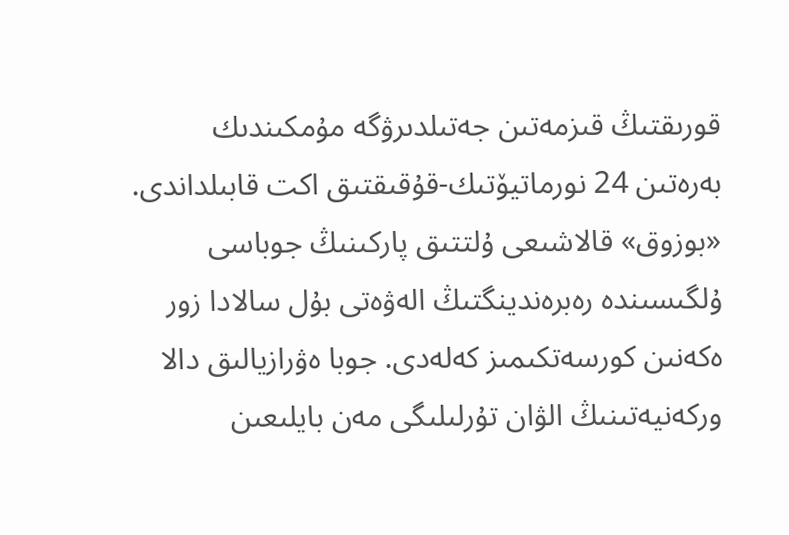قورىقتىڭ قىزمەتىن جەتىلدىرۋگە مۇمكىندىك بەرەتىن 24 نورماتيۆتىك-قۇقىقتىق اكت قابىلداندى. «بوزوق» قالاشىعى ۇلتتىق پاركىنىڭ جوباسى ۇلگىسىندە رەبرەندينگتىڭ الەۋەتى بۇل سالادا زور ەكەنىن كورسەتكىمىز كەلەدى. جوبا ەۋرازيالىق دالا وركەنيەتىنىڭ الۋان تۇرلىلىگى مەن بايلىعىن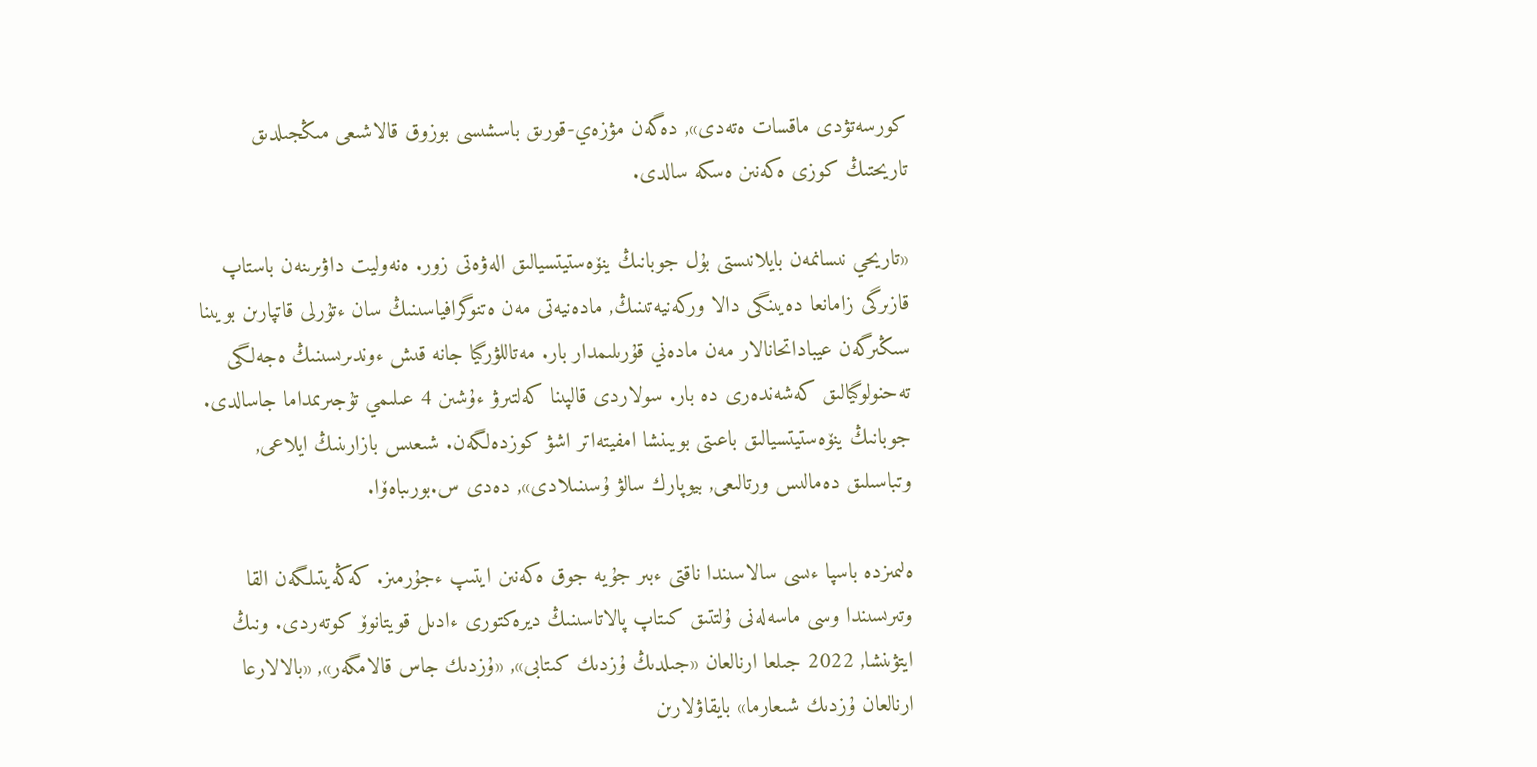كورسەتۋدى ماقسات ەتەدى», دەگەن مۋزەي-قورىق باسشىسى بوزوق قالاشىعى مىڭجىلدىق تاريحتىڭ كوزى ەكەنىن ەسكە سالدى.

«تاريحي نىسانمەن بايلانىستى بۇل جوبانىڭ ينۆەستيتسيالىق الەۋەتى زور. ەنەوليت داۋىرىنەن باستاپ قازىرگى زامانعا دەيىنگى دالا وركەنيەتىنىڭ, مادەنيەتى مەن ەتنوگرافياسىنىڭ سان ءتۇرلى قاتپارىن بويىنا سىڭىرگەن عيباداتحانالار مەن مادەني قۇرىلىمدار بار. مەتاللۋرگيا جانە قىش ءوندىرىسىنىڭ ەجەلگى تەحنولوگيالىق كەشەندەرى دە بار. سولاردى قالپىنا كەلتىرۋ ءۇشىن 4 عىلىمي تۇجىرىمداما جاسالدى. جوبانىڭ ينۆەستيتسيالىق باعىتى بويىنشا امفيتەاتر اشۋ كوزدەلگەن. شىعىس بازارىنىڭ ايلاعى, وتباسىلىق دەمالىس ورتالىعى, بيوپارك سالۋ ۇسىنىلادى», دەدى س.بورىباەۆا.

ەلىمىزدە باسپا ءىسى سالاسىندا ناقتى ءبىر جۇيە جوق ەكەنىن ايتىپ ءجۇرمىز. كەڭەيتىلگەن القا وتىرىسىندا وسى ماسەلەنى ۇلتتىق كىتاپ پالاتاسىنىڭ ديرەكتورى ءادىل قويتانوۆ كوتەردى. ونىڭ ايتۋىنشا, 2022 جىلعا ارنالعان «جىلدىڭ ۇزدىك كىتابى», «ۇزدىك جاس قالامگەر», «بالالارعا ارنالعان ۇزدىك شىعارما» بايقاۋلارىن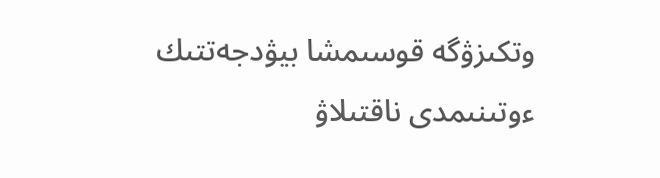وتكىزۋگە قوسىمشا بيۋدجەتتىك ءوتىنىمدى ناقتىلاۋ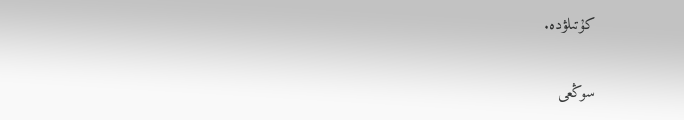كۇتىلۋدە.

سوڭعى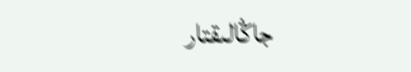جاڭالىقتار